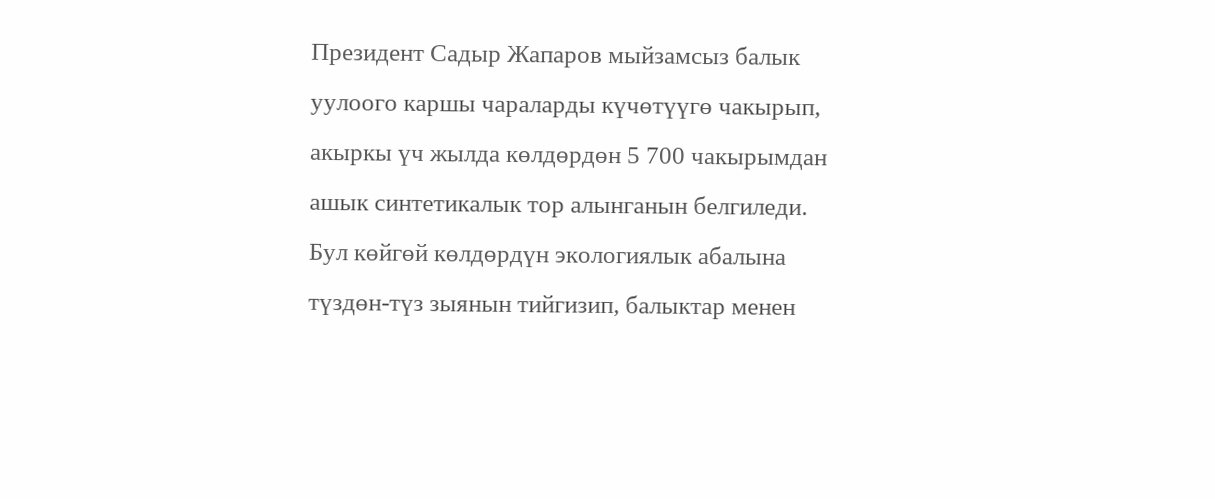Президент Садыр Жапаров мыйзамсыз балык уулоого каршы чараларды күчөтүүгө чакырып, акыркы үч жылда көлдөрдөн 5 700 чакырымдан ашык синтетикалык тор алынганын белгиледи. Бул көйгөй көлдөрдүн экологиялык абалына түздөн-түз зыянын тийгизип, балыктар менен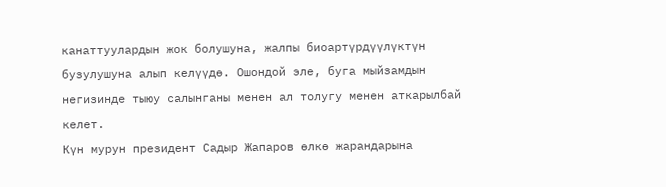канаттуулардын жок болушуна, жалпы биоартүрдүүлүктүн бузулушуна алып келүүдө. Ошондой эле, буга мыйзамдын негизинде тыюу салынганы менен ал толугу менен аткарылбай келет.
Күн мурун президент Садыр Жапаров өлкө жарандарына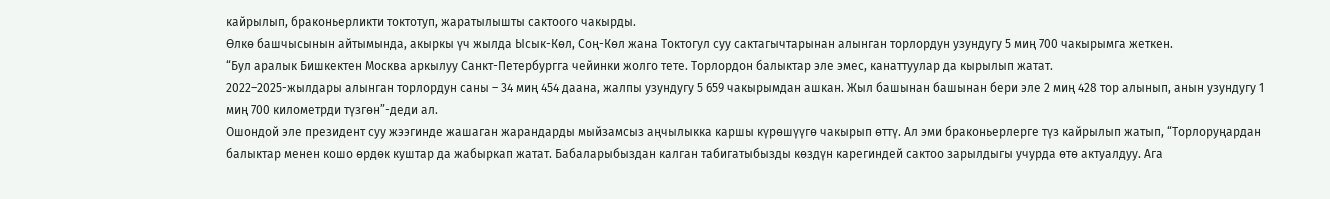кайрылып, браконьерликти токтотуп, жаратылышты сактоого чакырды.
Өлкө башчысынын айтымында, акыркы үч жылда Ысык-Көл, Соң-Көл жана Токтогул суу сактагычтарынан алынган торлордун узундугу 5 миң 700 чакырымга жеткен.
“Бул аралык Бишкектен Москва аркылуу Санкт-Петербургга чейинки жолго тете. Торлордон балыктар эле эмес, канаттуулар да кырылып жатат.
2022–2025-жылдары алынган торлордун саны – 34 миң 454 даана, жалпы узундугу 5 659 чакырымдан ашкан. Жыл башынан башынан бери эле 2 миң 428 тор алынып, анын узундугу 1 миң 700 километрди түзгөн”-деди ал.
Ошондой эле президент суу жээгинде жашаган жарандарды мыйзамсыз аңчылыкка каршы күрөшүүгө чакырып өттү. Ал эми браконьерлерге түз кайрылып жатып, “Торлоруңардан балыктар менен кошо өрдөк куштар да жабыркап жатат. Бабаларыбыздан калган табигатыбызды көздүн карегиндей сактоо зарылдыгы учурда өтө актуалдуу. Ага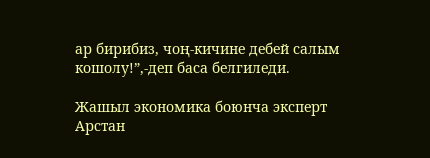ар бирибиз, чоң-кичине дебей салым кошолу!”,-деп баса белгиледи.

Жашыл экономика боюнча эксперт Арстан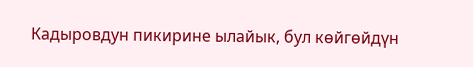Кадыровдун пикирине ылайык, бул көйгөйдүн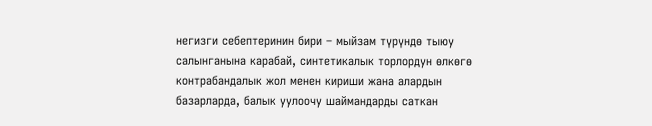негизги себептеринин бири – мыйзам түрүндө тыюу салынганына карабай, синтетикалык торлордун өлкөгө контрабандалык жол менен кириши жана алардын базарларда, балык уулоочу шаймандарды саткан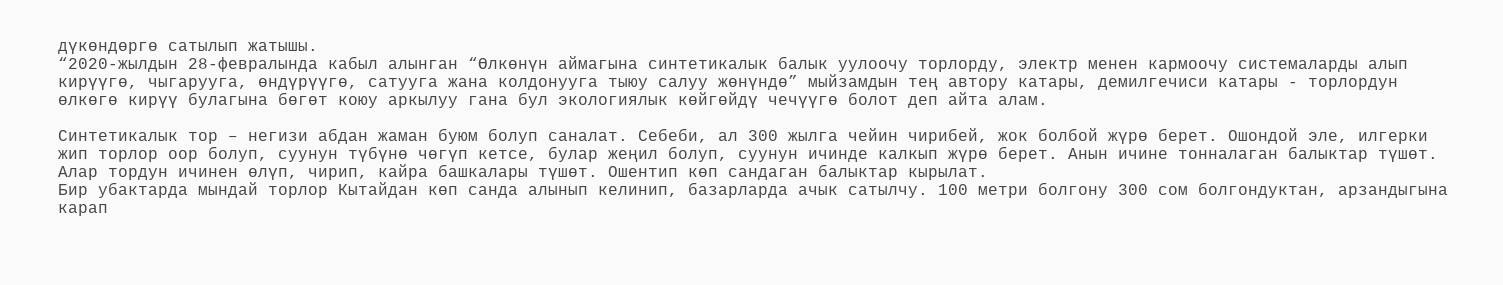дүкөндөргө сатылып жатышы.
“2020-жылдын 28-февралында кабыл алынган “Өлкөнүн аймагына синтетикалык балык уулоочу торлорду, электр менен кармоочу системаларды алып кирүүгө, чыгарууга, өндүрүүгө, сатууга жана колдонууга тыюу салуу жөнүндө” мыйзамдын тең автору катары, демилгечиси катары - торлордун өлкөгө кирүү булагына бөгөт коюу аркылуу гана бул экологиялык көйгөйдү чечүүгө болот деп айта алам.

Синтетикалык тор – негизи абдан жаман буюм болуп саналат. Себеби, ал 300 жылга чейин чирибей, жок болбой жүрө берет. Ошондой эле, илгерки жип торлор оор болуп, суунун түбүнө чөгүп кетсе, булар жеңил болуп, суунун ичинде калкып жүрө берет. Анын ичине тонналаган балыктар түшөт. Алар тордун ичинен өлүп, чирип, кайра башкалары түшөт. Ошентип көп сандаган балыктар кырылат.
Бир убактарда мындай торлор Кытайдан көп санда алынып келинип, базарларда ачык сатылчу. 100 метри болгону 300 сом болгондуктан, арзандыгына карап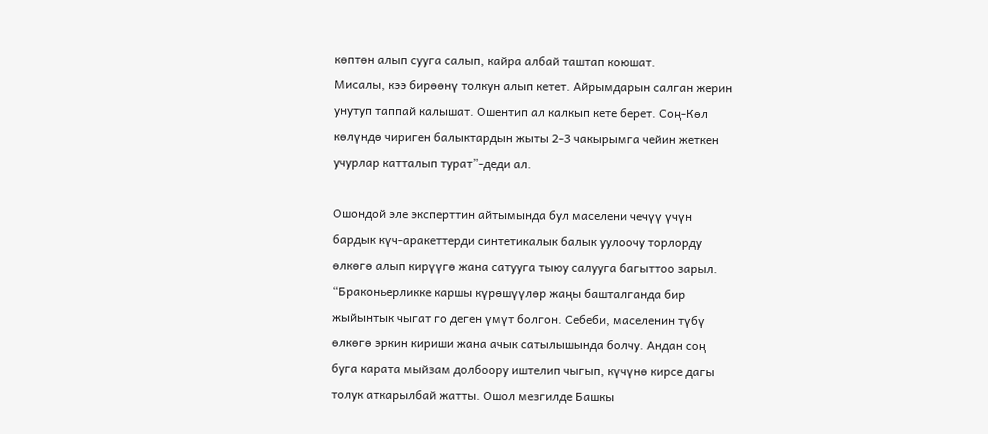көптөн алып сууга салып, кайра албай таштап коюшат.
Мисалы, кээ бирөөнү толкун алып кетет. Айрымдарын салган жерин унутуп таппай калышат. Ошентип ал калкып кете берет. Соң-Көл көлүндө чириген балыктардын жыты 2-3 чакырымга чейин жеткен учурлар катталып турат”-деди ал.

Ошондой эле эксперттин айтымында бул маселени чечүү үчүн бардык күч-аракеттерди синтетикалык балык уулоочу торлорду өлкөгө алып кирүүгө жана сатууга тыюу салууга багыттоо зарыл.
“Браконьерликке каршы күрөшүүлөр жаңы башталганда бир жыйынтык чыгат го деген үмүт болгон. Себеби, маселенин түбү өлкөгө эркин кириши жана ачык сатылышында болчу. Андан соң буга карата мыйзам долбоору иштелип чыгып, күчүнө кирсе дагы толук аткарылбай жатты. Ошол мезгилде Башкы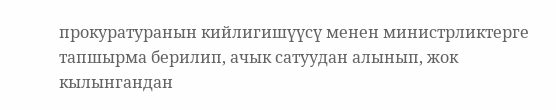прокуратуранын кийлигишүүсү менен министрликтерге тапшырма берилип, ачык сатуудан алынып, жок кылынгандан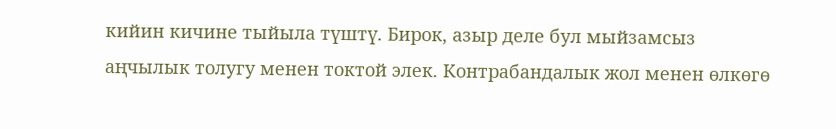кийин кичине тыйыла түштү. Бирок, азыр деле бул мыйзамсыз аңчылык толугу менен токтой элек. Контрабандалык жол менен өлкөгө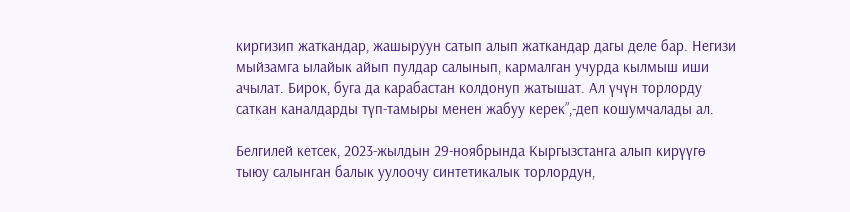киргизип жаткандар, жашыруун сатып алып жаткандар дагы деле бар. Негизи мыйзамга ылайык айып пулдар салынып, кармалган учурда кылмыш иши ачылат. Бирок, буга да карабастан колдонуп жатышат. Ал үчүн торлорду саткан каналдарды түп-тамыры менен жабуу керек”,-деп кошумчалады ал.

Белгилей кетсек, 2023-жылдын 29-ноябрында Кыргызстанга алып кирүүгө тыюу салынган балык уулоочу синтетикалык торлордун,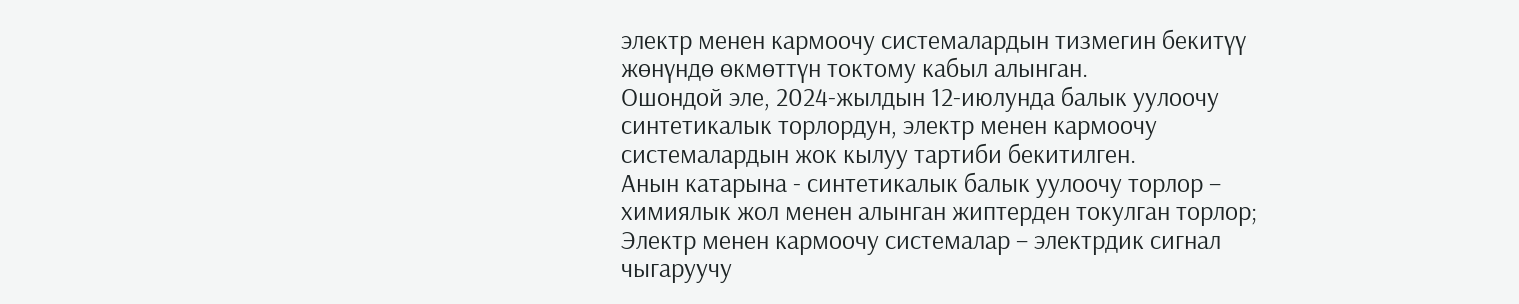электр менен кармоочу системалардын тизмегин бекитүү жөнүндө өкмөттүн токтому кабыл алынган.
Ошондой эле, 2024-жылдын 12-июлунда балык уулоочу синтетикалык торлордун, электр менен кармоочу системалардын жок кылуу тартиби бекитилген.
Анын катарына - синтетикалык балык уулоочу торлор – химиялык жол менен алынган жиптерден токулган торлор;
Электр менен кармоочу системалар – электрдик сигнал чыгаруучу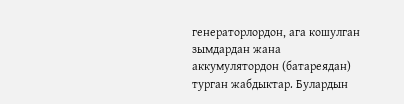генераторлордон, ага кошулган зымдардан жана аккумулятордон (батареядан) турган жабдыктар. Булардын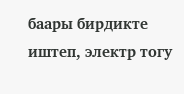баары бирдикте иштеп, электр тогу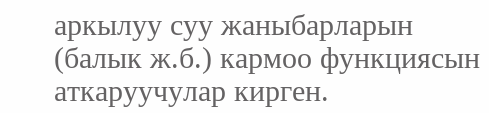аркылуу суу жаныбарларын (балык ж.б.) кармоо функциясын аткаруучулар кирген.